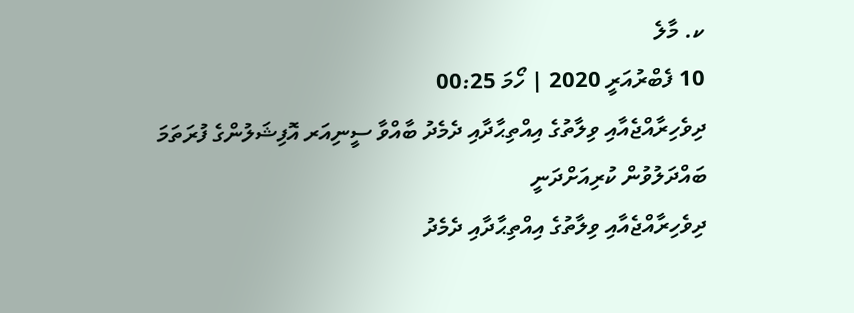ކ. މާލެ
10 ފެބްރުއަރީ 2020 | ހޯމަ 00:25
ދިވެހިރާއްޖެއާއި ވިލާތުގެ އިއްތިޙާދާއި ދެމެދު ބާއްވާ ސީނިއަރ އޮފިޝަލުންގެ ފުރަތަމަ ބައްދަލުވުން ކުރިއަށްދަނީ
ދިވެހިރާއްޖެއާއި ވިލާތުގެ އިއްތިޙާދާއި ދެމެދު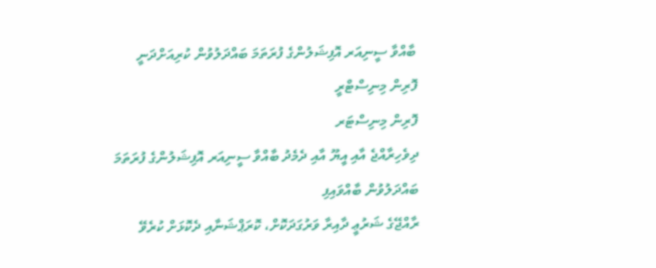ބާއްވާ ސީނިއަރ އޮފިޝަލުންގެ ފުރަތަމަ ބައްދަލުވުން ކުރިއަށްދަނީ
ފޮރިން މިނިސްޓްރީ
ފޮރިން މިނިސްޓަރ
ދިވެހިރާއްޖެ އާއި އީޔޫ އާއި ދެމެދު ބާއްވާ ސީނިއަރ އޮފިޝަލުންގެ ފުރަތަމަ ބައްދަލުވުން ބާއްވައިފި
ރާއްޖޭގެ ޝަރުޢީ ދާއިރާ ވަރުގަދަކޮށް، ކޮރަޕްޝަނާއި ދެކޮޅަށް ކުރެވޭ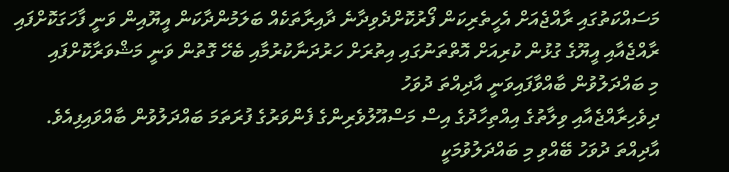މަސައްކަތުގައި ރާއްޖެއަށް އެހީތެރިކަން ފޯރުކޮށްދެވިދާނެ ދާއިރާތަކެއް ބަލަމުންދާކަން އީޔޫއިން ވަނީ ފާހަގަކޮށްފައި
ރާއްޖެއާއި އީޔޫގެ ގުޅުން ކުރިއަށް އޮތްތަނުގައި އިތުރަށް ހަރުދަނާކުރުމާއި ބެހޭ ގޮތުން ވަނީ މަޝްވަރާކޮށްފައި
މި ބައްދަލުވުން ބާއްވާފައިވަނީ އާދިއްތަ ދުވަހު
ދިވެހިރާއްޖެއާއި ވިލާތުގެ އިއްތިހާދުގެ އިސް މަސްއޫލުވެރިންގެ ފެންވަރުގެ ފުރަތަމަ ބައްދަލުވުން ބާއްވައިފިއެވެ.
އާދިއްތަ ދުވަހު ބޭއްވި މި ބައްދަލުވުމަކީ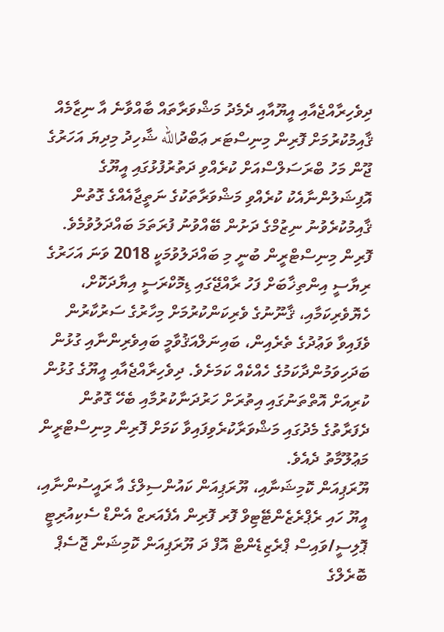ދިވެހިރާއްޖެއާއި އީޔޫއާއި ދެމެދު މަޝްވަރާތައް ބާއްވާނެ އާ ނިޒާމެއް ޤާއިމުކުރުމަށް ފޮރިން މިނިސްޓަރ ޢަބްދުالله ޝާހިދު މިދިޔަ އަހަރުގެ ޖޫން މަހު ބްރަސަލްސްއަށް ކުރެއްވި ދަތުރުފުޅުގައި އީޔޫގެ އޮފިޝަލުންނާއެކު ކުރެއްވި މަޝްވަރާތަކުގެ ނަތީޖާއެއްގެ ގޮތުން ޤާއިމުކުރެވުނު ނިޒުމްގެ ދަށުން ބޭއްވުނު ފުރަތަމަ ބައްދަލުވުމެވެ.
ފޮރިން މިނިސްޓްރީން ބުނީ މި ބައްދަލުވުމަކީ 2018 ވަނަ އަހަރުގެ ރިޔާސީ އިންތިޚާބަށް ފަހު ރާއްޖޭގައި ޑިމޮކްރަސީ އިޔާދަކޮށް، ހެޔޮވެރިކަމާއި، ޤާނޫނުގެ ވެރިކަންކުރުމަށް މިހާރުގެ ސަރުކާރުން ވެފައިވާ ވަޢުދުގެ ތެރެއިން، ބައިނަލްއަޤުވާމީ ބައިވެރިންނާއި ގުޅުން ބަދަހިވަމުންދާކަމުގެ ހެއްކެއް ކަމަށެވެ. ދިވެހިރާއްޖެއާއި އީޔޫގެ ގުޅުން ކުރިއަށް އޮތްތަނުގައި އިތުރަށް ހަރުދަނާކުރުމާއި ބެހޭ ގޮތުން ދެފަރާތުގެ މެދުގައި މަޝްވަރާކުރެވިފައިވާ ކަމަށް ފޮރިން މިނިސްޓްރީން މަޢުލޫމާތު ދެއެވެ.
ޔޫރަޕިއަން ކޮމިޝަނާއި، ޔޫރަޕިއަން ކައުންސިލްގެ އާ ރައީސުންނާއި، އީޔޫ ހައި ރެޕްރެޒެންޓޭޓިވް ފޮރ ފޮރިން އެފެއަރޒް އެންޑް ސެކިއުރިޓީ ޕޮލިސީ/ވައިސް ޕްރެޒިޑެންޓް އޮފް ދަ ޔޫރަޕިއަން ކޮމިޝަން ޖޮސެޕް ބޮރެލްގެ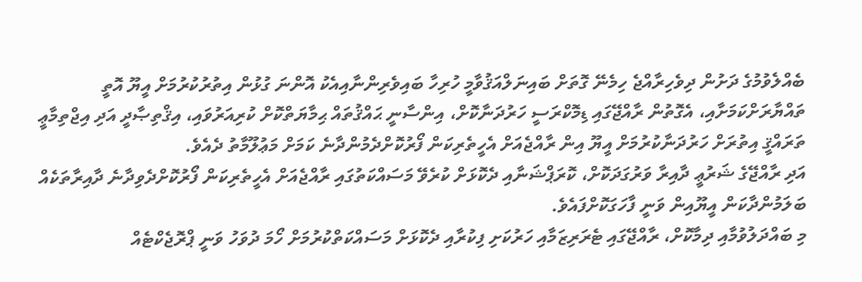ބެއްލެވުމުގެ ދަށުން ދިވެހިރާއްޖެ ހިމެނޭ ގޮތަށް ބައިނަލްއަޤުވާމީ ހުރިހާ ބައިވެރިންނާއިއެކު އޮންނަ ގުޅުން އިތުރުކުރުމަށް އީޔޫ އޮތީ ތައްޔާރަށްކަމަށާއި، އެގޮތުން ރާއްޖޭގައި ޑިމޮކްރަސީ ހަރުދަނާކޮށް، އިންސާނީ ޙައްޤުތައް ޙިމާޔަތްކޮށް ކުރިއަރުވައި، އިޤްތިޞާދީ އަދި އިޖްތިމާޢީ ތަރައްޤީ އިތުރަށް ހަރުދަނާކުރުމަށް އީޔޫ އިން ރާއްޖެއަށް އެހީތެރިކަން ފޯރުކޮށްދެމުންދާނެ ކަމަށް މަޢުލޫމާތު ދެއެވެ.
އަދި ރާއްޖޭގެ ޝަރުޢީ ދާއިރާ ވަރުގަދަކޮށް، ކޮރަޕްޝަނާއި ދެކޮޅަށް ކުރެވޭ މަސައްކަތުގައި ރާއްޖެއަށް އެހީތެރިކަން ފޯރުކޮށްދެވިދާނެ ދާއިރާތަކެއް ބަލަމުންދާކަން އީޔޫއިން ވަނީ ފާހަގަކޮށްފައެވެ.
މި ބައްދަލުވުމާއި ދިމާކޮށް، ރާއްޖޭގައި ޓެރަރިޒަމާއި ހަރުކަށި ފިކުރާއި ދެކޮޅަށް މަސައްކަތްކުރުމަށް ހޯމަ ދުވަހު ވަނީ ޕްރޮޖެކްޓެއް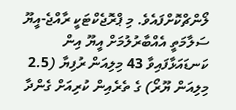ލޯންޗްކޮށްފައެވެ. މި ޕްރޮޖެކްޓަކީ ރާއްޖެ-އީޔޫ ސަލާމަތީ އެއްބާރުލުމަށް އީޔޫ އިން ކަނޑައަޅާފައިވާ 43 މިލިއަން ރުފިޔާ (2.5 މިލިއަން ޔޫރޯ) ގެ ތެރެއިން ކުރިއަށް ގެންދާ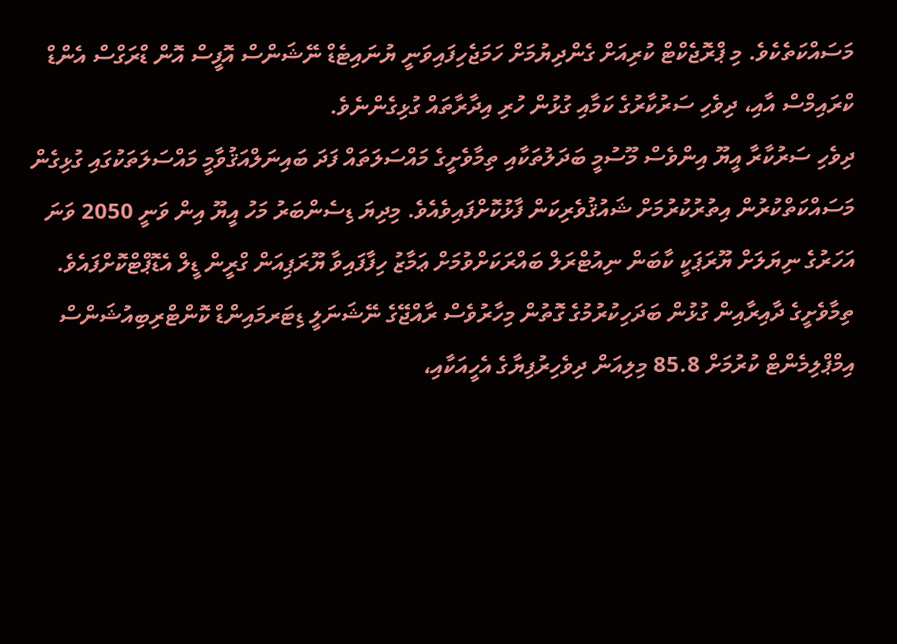މަސައްކަތެކެވެ. މި ޕްރޮޖެކްޓް ކުރިއަށް ގެންދިޔުމަށް ހަމަޖެހިފައިވަނީ ޔުނައިޓެޑް ނޭޝަންސް އޮފީސް އޮން ޑްރަގްސް އެންޑް ކްރައިމްސް އާއި، ދިވެހި ސަރުކާރުގެ ކަމާއި ގުޅުން ހުރި އިދާރާތައް ގުޅިގެންނެވެ.
ދިވެހި ސަރުކާރާ އީޔޫ އިންވެސް މޫސުމީ ބަދަލުތަކާއި ތިމާވެށީގެ މައްސަލަތައް ފަދަ ބައިނަލްއަޤުވާމީ މައްސަލަތަކުގައި ގުޅިގެން މަސައްކަތްކުރުން އިތުރުކުރުމަށް ޝައުޤުވެރިކަން ފާޅުކޮށްފައިވެއެވެ. މިދިޔަ ޑިސެންބަރު މަހު އީޔޫ އިން ވަނީ 2050 ވަނަ އަހަރުގެ ނިޔަލަށް ޔޫރަޕަކީ ކާބަން ނިއުޓްރަލް ބައްރަކަށްވުމަށް ޢަމާޒު ހިފާފައިވާ ޔޫރަޕިއަން ގްރީން ޑީލް އެޑޮޕްޓްކޮށްފައެވެ. ތިމާވެށީގެ ދާއިރާއިން ގުޅުން ބަދަހިކުރުމުގެ ގޮތުން މިހާރުވެސް ރާއްޖޭގެ ނޭޝަނަލީ ޑިޓަރމައިންޑް ކޮންޓްރިބިއުޝަންސް އިމްޕްލިމެންޓް ކުރުމަށް 85.8 މިލިއަން ދިވެހިރުފިޔާގެ އެހީއަކާއި،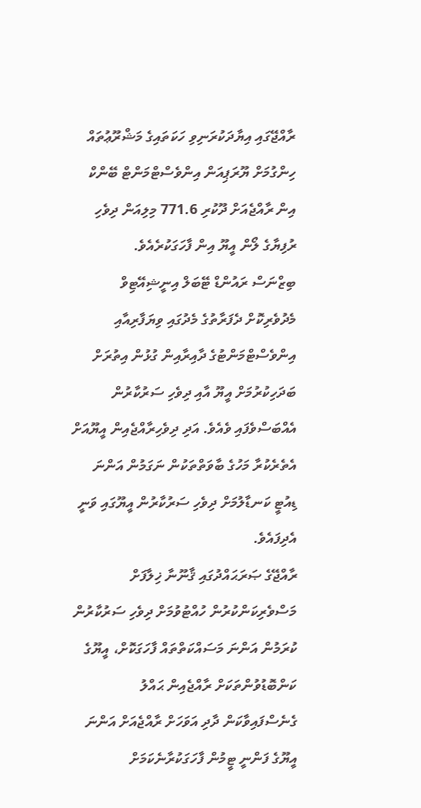ރާއްޖޭގައި އިޔާދަކުރަނިވި ހަކަތައިގެ މަޝްރޫޢުތައް ހިންގުމަށް ޔޫރަޕިއަން އިންވެސްޓްމަންޓް ބޭންކް އިން ރާއްޖެއަށް ދޫކުރި 771.6 މިލިއަން ދިވެހި ރުފިޔާގެ ލޯން އީޔޫ އިން ފާހަގަކުރެއެވެ.
ބިޒްނަސް ރައުންޑް ޓޭބަލް އިނީޝިއޭޓިވް މެދުވެރިކޮށް ދެފަރާތުގެ މެދުގައި ވިޔަފާރިއާއި އިންވެސްޓްމަންޓުގެ ދާއިރާއިން ގުޅުން އިތުރަށް ބަދަހިކުރުމަށް އީޔޫ އާއި ދިވެހި ސަރުކާރުން އެއްބަސްވެފައި ވެއެވެ. އަދި ދިވެހިރާއްޖެއިން އީޔޫއަށް އެތެރެކުރާ މަހުގެ ބާވަތްތަކުން ނަގަމުން އަންނަ ޑިއުޓީ ކަނޑާލުމަށް ދިވެހި ސަރުކާރުން އީޔޫގައި ވަނީ އެދިފައެވެ.
ރާއްޖޭގެ ޞަރަޙައްދުގައި ޤާނޫނާ ޚިލާފަށް މަސްވެރިކަންކުރުން ހުއްޓުވުމަށް ދިވެހި ސަރުކާރުން ކުރަމުން އަންނަ މަސައްކަތްތައް ފާހަގަކޮށް، އީޔޫގެ ކަންބޮޑުވުންތަކަށް ރާއްޖެއިން ޙައްލު ގެނެސްފައިވާކަން ދާދި އަވަހަށް ރާއްޖެއަށް އަންނަ އީޔޫގެ ފަންނީ ޓީމުން ފާހަގަކުރާނެކަމަށް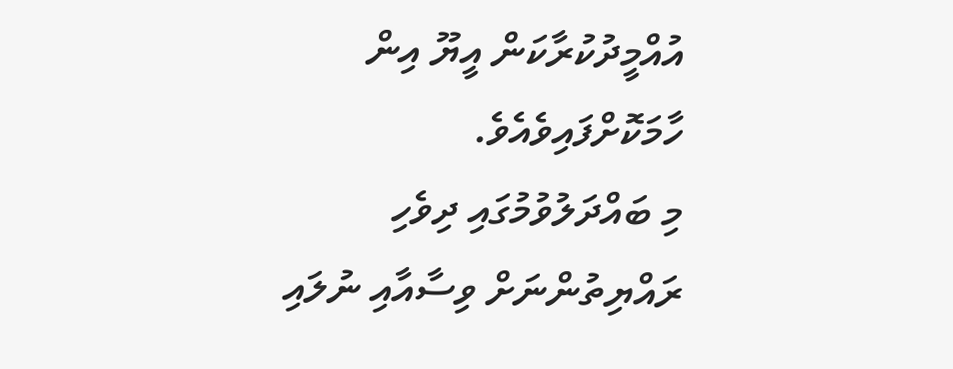އުއްމީދުކުރާކަން އީޔޫ އިން ހާމަކޮށްފައިވެއެވެ.
މި ބައްދަލުވުމުގައި ދިވެހި ރައްޔިތުންނަށް ވިސާއާއި ނުލައި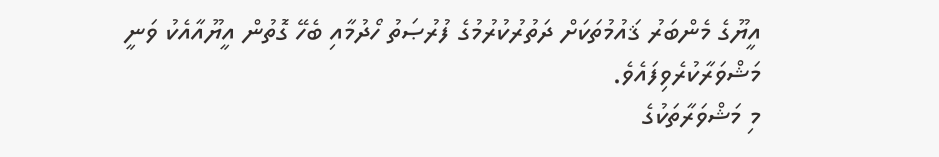އީޔޫގެ މެންބަރު ޤައުމުތަކަށް ދަތުރުކުރުމުގެ ފުރުޞަތު ހޯދުމާއި ބެހޭ ގޮތުން އީޔޫއާއެކު ވަނީ މަޝްވަރާކުރެވިފައެވެ.
މި މަޝްވަރާތަކުގެ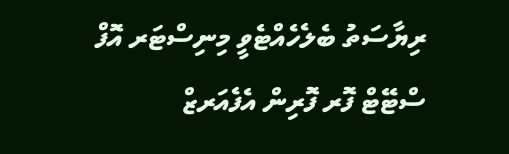ރިޔާސަތު ބެލެހެއްޓެވީ މިނިސްޓަރ އޮފް ސްޓޭޓް ފޮރ ފޮރިން އެފެއަރޒް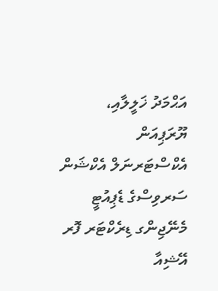އަޙްމަދު ޚަލީލާއި، ޔޫރަޕިއަން އެކްސްޓަރނަލް އެކްޝަން ސަރވިސްގެ ޑެޕިއުޓީ މެނޭޖިންގ ޑިރެކްޓަރ ފޮރ އޭޝިއާ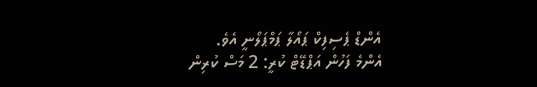އެންޑް ޕެސިފިކް ޕައޯލާ ޕަމްޕަލޯނީ އެވެ.
އެންމެ ފަހުން އަޕްޑޭޓް ކުރީ: 2 މަސް ކުރިން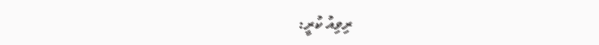ރިވިއު ކުރީ: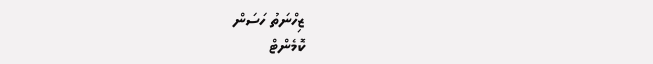ޒިހްނަތު ހަސަން
ކޮމެންޓް